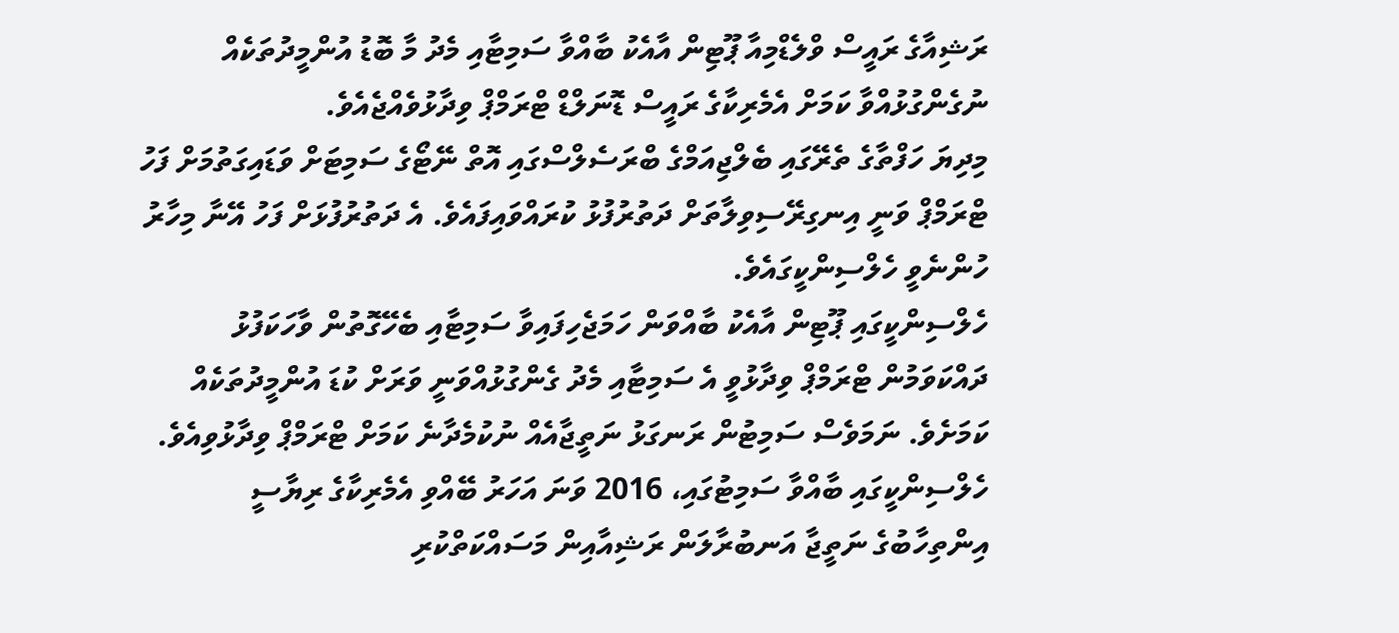ރަޝިއާގެ ރައީސް ވްލެޑްމިއާ ޕޫޓިން އާއެކު ބާއްވާ ސަމިޓާއި މެދު މާ ބޮޑު އުންމީދުތަކެއް ނުގެންގުޅުއްވާ ކަމަށް އެމެރިކާގެ ރައީސް ޑޮނަލްޑް ޓްރަމްޕް ވިދާޅުވެއްޖެއެވެ.
މިދިޔަ ހަފްތާގެ ތެރޭގައި ބެލްޖިއަމްގެ ބްރަސެލްސްގައި އޮތް ނޭޓޯގެ ސަމިޓަށް ވަޑައިގަތުމަށް ފަހު ޓްރަމްޕް ވަނީ އިނގިރޭސިވިލާތަށް ދަތުރުފުޅު ކުރައްވައިފައެވެ. އެ ދަތުރުފުޅަށް ފަހު އޭނާ މިހާރު ހުންނެވީ ހެލްސިންކީގައެވެ.
ހެލްސިންކީގައި ޕޫޓިން އާއެކު ބާއްވަން ހަމަޖެހިފައިވާ ސަމިޓާއި ބެހޭގޮތުން ވާހަކަފުޅު ދައްކަވަމުން ޓްރަމްޕް ވިދާޅުވީ އެ ސަމިޓާއި މެދު ގެންގުޅުއްވަނީ ވަރަށް ކުޑަ އުންމީދުތަކެއް ކަމަށެވެ. ނަމަވެސް ސަމިޓުން ރަނގަޅު ނަތީޖާއެއް ނުކުމެދާނެ ކަމަށް ޓްރަމްޕް ވިދާޅުވިއެވެ.
ހެލްސިންކީގައި ބާއްވާ ސަމިޓުގައި، 2016 ވަނަ އަހަރު ބޭއްވި އެމެރިކާގެ ރިޔާސީ އިންތިހާބުގެ ނަތީޖާ އަނބުރާލަން ރަޝިއާއިން މަސައްކަތްކުރި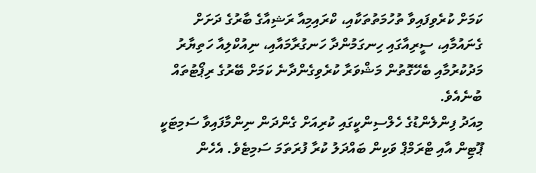ކަމަށް ކުރެވިފައިވާ ތުހުމަތުތަކާއި، ކްރައިމިއާ ރަޝިއާގެ ބާރުގެ ދަށަށް ގެނައުމާއި، ސީރިއާގައި ހިނގަމުންދާ ހަނގުރާމައާއި، ނިއުކްލިއާ ހަތިޔާރު މަދުކުރުމާއި ބެހޭގޮތުން މަޝްވަރާ ކުރެވިގެންދާނެ ކަމަށް ބޭރުގެ ރިޕޯޓުތައް ބުނެއެވެ.
މިއަދު ފިންލެންޑުގެ ހެލްސިންކީގައި ކުރިއަށް ގެންދަން ނިންމާފައިވާ ސަމިޓަކީ ޕޫޓިން އާއި ޓްރަމްޕް ވަކިން ބައްދަލު ކުރާ ފުރަތަމަ ސަމިޓެވެ. އެހެން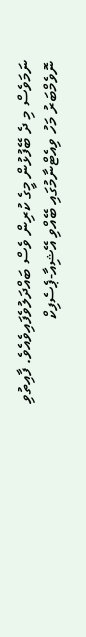ނަމަވެސް މި ދެ ބޭފުޅުން މީގެ ކުރިން ވެސް ބައްދަލުވެފައިވެއެވެ. ފާއިތުވި ނޮވެމްބަރު މަހު ވިއެޓްނާމުގައި ބޭއްވި އޭޝިއާ-ޕެސެފިކް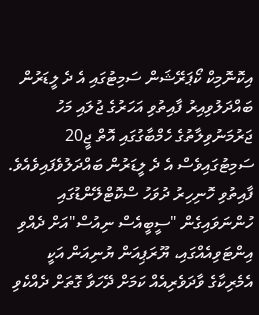އިކޮނޮމިކް ކޯޕަރޭޝަން ސަމިޓުގައި އެ ދެ ލީޑަރުން ބައްދަލުވިއިރު ފާއިތުވި އަހަރުގެ ޖުލައި މަހު ޖަރުމަނުވިލާތުގެ ހެމްބާގުގައި އޮތް ޖީ20 ސަމިޓުގައިވެސް އެ ދެ ލީޑަރުން ބައްދަލުވެފައިވެއެވެ.
ފާއިތުވި ހޮނިހިރު ދުވަހު ސްކޮޓްލޭންޑުގައި ހުންނަވައިގެން "ސީބީއެސް ނިއުސް"އަށް ދެއްވި އިންޓަވިއެއްގައި، ޔޫރަޕިއަން ޔުނިއަން އަކީ އެމެރިކާގެ ވާދަވެރިއެއް ކަމަށް ދޭހަވާ ގޮތަށް ދެއްކެވި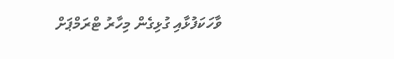ވާހަކަފުޅާއި ގުޅިގެން މިހާރު ޓްރަމްޕަށް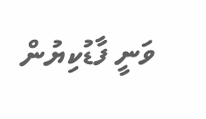ވަނީ ފާޑުކިޔުން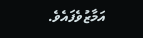އަމާޒުވެފައެވެ.